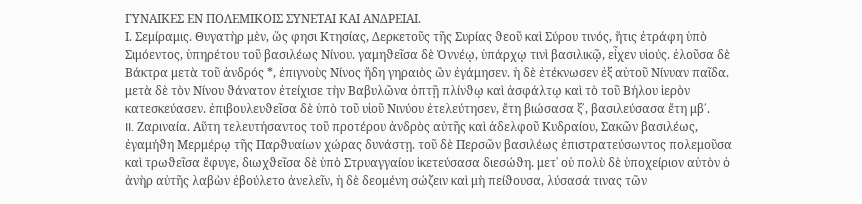ΓYΝΑΙΚΕΣ ΕΝ ΠΟΛΕΜΙΚΟΙΣ ΣΥΝΕΤΑI ΚΑΙ ΑΝΔΡΕΙΑΙ.
Ι. Σεμίραμις. Θυγατὴρ μὲν, ὥς φησι Κτησίας, Δερκετοῦς τῆς Συρίας ϑεοῦ καὶ Σύρου τινός, ἥτις ἐτράφη ὑπὸ Σιμόεντος, ὑπηρέτου τοῦ βασιλέως Νίνου. γαμηϑεῖσα δὲ Ὀννέῳ, ὑπάρχῳ τινὶ βασιλικῷ, εἶχεν υἱούς. ἑλοῦσα δὲ Βάκτρα μετὰ τοῦ ἀνδρός *, ἐπιγνοὺς Νίνος ἤδη γηραιὸς ὢν ἐγάμησεν. ἡ δὲ ἐτέκνωσεν ἐξ αὐτοῦ Νίνυαν παῖδα. μετὰ δὲ τὸν Νίνου ϑάνατον ἐτείχισε τὴν Βαβυλῶνα ὀπτῇ πλίνϑῳ καὶ ἀσφάλτῳ καὶ τὸ τοῦ Βήλου ἱερὸν κατεσκεύασεν. ἐπιβουλευϑεῖσα δὲ ὑπὸ τοῦ υἱοῦ Νινύου ἐτελεύτησεν, ἔτη βιώσασα ξ΄, βασιλεύσασα ἔτη μβ΄.
II. Ζαριναία. Αὕτη τελευτήσαντος τοῦ προτέρου ἀνδρὸς αὐτῆς καὶ ἀδελφοῦ Κυδραίου, Σακῶν βασιλέως, ἐγαμήϑη Μερμέρῳ τῆς Παρϑυαίων χώρας δυνάστῃ. τοῦ δὲ Περσῶν βασιλέως ἐπιστρατεύσωντος πολεμοῦσα καὶ τρωϑεῖσα ἔφυγε, διωχϑεῖσα δὲ ὑπὸ Στρυαγγαίου ἱκετεύσασα διεσώϑη. μετ᾽ οὐ πολὺ δὲ ὑποχείριον αὐτὸν ὁ ἀνὴρ αὐτῆς λαβὼν ἐβούλετο ἀνελεῖν, ἡ δὲ δεομένη σώζειν καὶ μὴ πείϑουσα, λύσασά τινας τῶν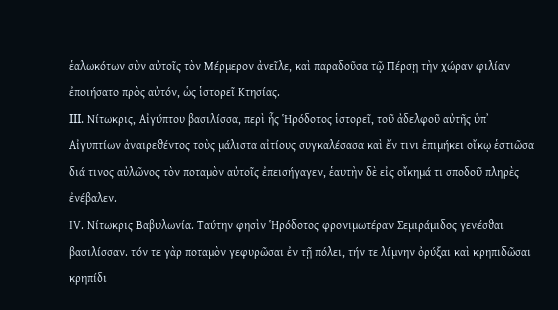ἑαλωκότων σὺν αὐτοῖς τὸν Μέρμερον ἀνεῖλε, καὶ παραδοῦσα τῷ Πέρσῃ τὴν χώραν φιλίαν ἐποιήσατο πρὸς αὐτόν, ὡς ἱστορεῖ Κτησίας.
III. Νίτωκρις, Αἰγύπτου βασιλίσσα, περὶ ἧς Ἡρόδοτος ἱστορεῖ, τοῦ ἀδελφοῦ αὐτῆς ὑπ᾿ Αἰγυπτίων ἀναιρεϑέντος τοὺς μάλιστα αἰτίους συγκαλέσασα καὶ ἔν τινι ἐπιμήκει οἴκῳ ἑστιῶσα διά τινος αὐλῶνος τὸν ποταμὸν αὐτοῖς ἐπεισήγαγεν, ἑαυτὴν δὲ εἰς οἴκημά τι σποδοῦ πληρὲς ἐνέβαλεν.
ΙV. Νίτωκρις Βαβυλωνία. Ταύτην φησὶν Ἡρόδοτος φρονιμωτέραν Σεμιράμιδος γενέσϑαι βασιλίσσαν. τόν τε γὰρ ποταμὸν γεφυρῶσαι ἐν τῇ πόλει, τήν τε λίμνην ὀρύξαι καὶ κρηπιδῶσαι κρηπίδι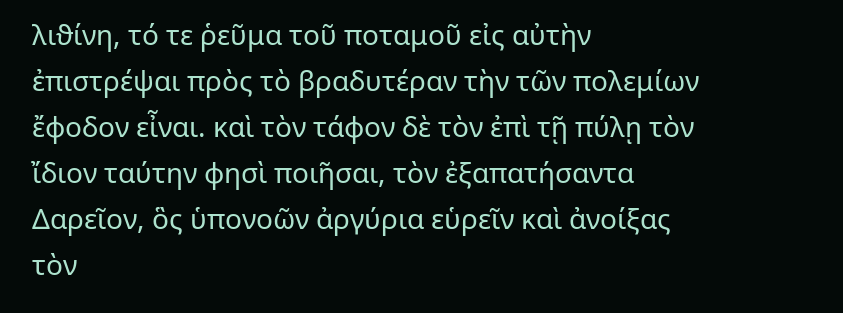λιϑίνη, τό τε ῥεῦμα τοῦ ποταμοῦ εἰς αὐτὴν ἐπιστρέψαι πρὸς τὸ βραδυτέραν τὴν τῶν πολεμίων ἔφοδον εἶναι. καὶ τὸν τάφον δὲ τὸν ἐπὶ τῇ πύλῃ τὸν ἴδιον ταύτην φησὶ ποιῆσαι, τὸν ἐξαπατήσαντα Δαρεῖον, ὃς ὑπονοῶν ἀργύρια εὑρεῖν καὶ ἀνοίξας τὸν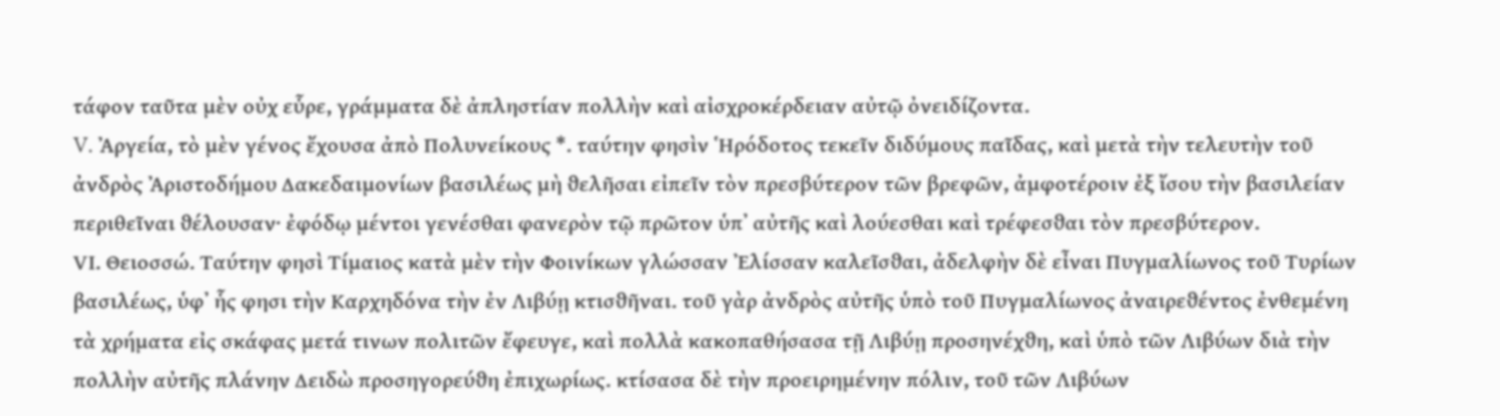τάφον ταῦτα μὲν οὐχ εὗρε, γράμματα δὲ ἀπληστίαν πολλὴν καὶ αἰσχροκέρδειαν αὐτῷ ὀνειδίζοντα.
V. Ἀργεία, τὸ μὲν γένος ἔχουσα ἀπὸ Πολυνείκους *. ταύτην φησὶν Ἡρόδοτος τεκεῖν διδύμους παῖδας, καὶ μετὰ τὴν τελευτὴν τοῦ ἀνδρὸς Ἀριστοδήμου Δακεδαιμονίων βασιλέως μὴ ϑελῆσαι εἰπεῖν τὸν πρεσβύτερον τῶν βρεφῶν, ἀμφοτέροιν ἐξ ἴσου τὴν βασιλείαν περιθεῖναι ϑέλουσαν· ἐφόδῳ μέντοι γενέσθαι φανερὸν τῷ πρῶτον ὑπ᾽ αὐτῆς καὶ λούεσθαι καὶ τρέφεσϑαι τὸν πρεσβύτερον.
VΙ. Θειοσσώ. Ταύτην φησὶ Τίμαιος κατὰ μὲν τὴν Φοινίκων γλώσσαν Ἐλίσσαν καλεῖσϑαι, ἀδελφὴν δὲ εἶναι Πυγμαλίωνος τοῦ Τυρίων βασιλέως, ὑφ᾽ ἧς φησι τὴν Καρχηδόνα τὴν ἐν Λιβύῃ κτισϑῆναι. τοῦ γὰρ ἀνδρὸς αὐτῆς ὑπὸ τοῦ Πυγμαλίωνος ἀναιρεϑέντος ἐνθεμένη τὰ χρήματα εἰς σκάφας μετά τινων πολιτῶν ἔφευγε, καὶ πολλὰ κακοπαθήσασα τῇ Λιβύῃ προσηνέχϑη, καὶ ὑπὸ τῶν Λιβύων διὰ τὴν πολλὴν αὐτῆς πλάνην Δειδὼ προσηγορεύϑη ἐπιχωρίως. κτίσασα δὲ τὴν προειρημένην πόλιν, τοῦ τῶν Λιβύων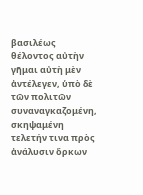βασιλέως θέλοντος αὐτὴν γῆμαι αὐτὴ μὲν ἀντέλεγεν, ὑπὸ δὲ τῶν πολιτῶν συναναγκαζομένη, σκηψαμένη τελετήν τινα πρὸς ἀνάλυσιν ὅρκων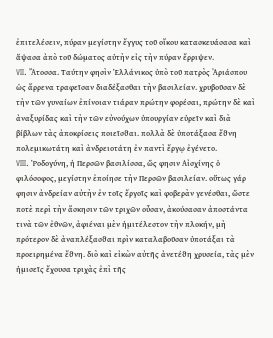ἐπιτελέσειν, πύραν μεγίστην ἔγγυς τοῦ οἴκου κατασκευάσασα καὶ ἅψασα ἀπὸ τοῦ δώματος αὑτὴν εἰς τὴν πύραν ἔρριψεν.
VII. Ἄτοσσα. Ταύτην φησὶν Ἑλλάνικος ὑπὸ τοῦ πατρὸς Ἀριάσπου ὡς ἄρρενα τραφεῖσαν διαδέξασθαι τὴν βασιλείαν. χρυβοῦσαν δὲ τὴν τῶν γυναίων ἐπίνοιαν τιάραν πρώτην φορέσαι, πρώτην δὲ καὶ ἀναξυρίδας καὶ τὴν τῶν εὐνούχων ὑπουργίαν εὑρεῖν καὶ διὰ βίβλων τὰς ἀποκρίσεις ποιεῖσϑαι. πολλὰ δὲ ὑποτάξασα ἔϑνη πολεμικωτάτη καὶ ἀνδρειοτάτη ἐν παντὶ ἔργῳ ἐγένετο.
VIII. Ῥοδογύνη, ἡ Περσῶν βασιλίσσα, ὥς φησιν Αἰσχίνης ὁ φιλόσοφος, μεγίστην ἐποίησε τὴν Περσῶν βασιλείαν. οὕτως γάρ φησιν ἀνδρείαν αὐτὴν ἐν τοῖς ἔργοῖς καὶ φοβερὰν γενέσθαι, ὥστε ποτὲ περὶ τὴν ἄσκησιν τῶν τριχῶν οὖσαν, ἀκούσασαν ἀποστάντα τινὰ τῶν ἐθνῶν, ἀφιέναι μὲν ἡμιτέλεστον τὴν πλοκήν, μὴ πρότερον δὲ ἀναπλέξασϑαι πρὶν καταλαβοῦσαν ὑποτάξαι τὰ προειρημένα ἔϑνη. διὸ καὶ εἰκὼν αὐτῆς ἀνετέϑη χρυσεία, τὰς μὲν ἡμισεῖς ἔχουσα τριχὰς ἐπὶ τῆς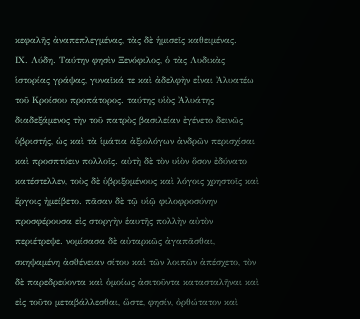κεφαλῆς ἀναπεπλεγμένας, τὰς δὲ ἡμισεῖς καθειμένας.
IΧ. Λύδη. Ταύτην φησὶν Ξενόφιλος, ὁ τὰς Λυδικὰς ἱστορίας γράψας, γυναῖκά τε καὶ ἀδελφὴν εἶναι Ἀλυατέω τοῦ Κροίσου προπάτορος. ταύτης υἱὸς Ἀλυάτης διαδεξάμενος τὴν τοῦ πατρὸς βασιλείαν ἐγένετο δεινῶς ὑβριστής, ὡς καὶ τὰ ἱμάτια ἀξιολόγων ἀνδρῶν περισχίσαι καὶ προσπτύειν πολλοῖς. αὐτὴ δὲ τὸν υἱὸν ὅσον ἐδύνατο κατέστελλεν, τοὺς δὲ ὑβριξομένους καὶ λόγοις χρηστοῖς καὶ ἔργοις ἠμείβετο. πᾶσαν δὲ τῷ υἱῷ φιλοφροσύνην προσφέρουσα εἰς στοργὴν ἑαυτῆς πολλὴν αὐτὸν περιέτρεψε. νομίσασα δὲ αὐταρκῶς ἀγαπᾶσθαι, σκηψαμένη ἀσϑένειαν σίτου καὶ τῶν λοιπῶν ἀπέσχετο, τὸν δὲ παρεδρεύοντα καὶ ὁμοίως ἀσιτοῦντα κατασταλῆναι καὶ εἰς τοῦτο μεταβάλλεσθαι, ὥστε, φησίν, ὀρθώτατον καὶ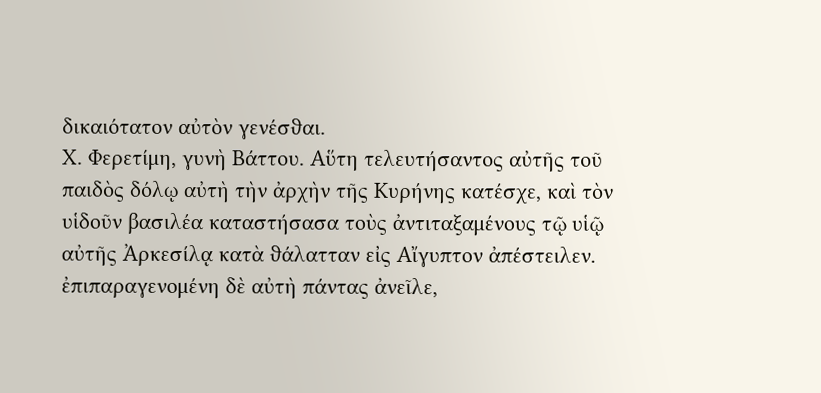δικαιότατον αὐτὸν γενέσϑαι.
Χ. Φερετίμη, γυνὴ Βάττου. Αὕτη τελευτήσαντος αὐτῆς τοῦ παιδὸς δόλῳ αὐτὴ τὴν ἀρχὴν τῆς Κυρήνης κατέσχε, καὶ τὸν υἱδοῦν βασιλέα καταστήσασα τοὺς ἀντιταξαμένους τῷ υἱῷ αὐτῆς Ἀρκεσίλᾳ κατὰ ϑάλατταν εἰς Αἴγυπτον ἀπέστειλεν. ἐπιπαραγενομένη δὲ αὐτὴ πάντας ἀνεῖλε,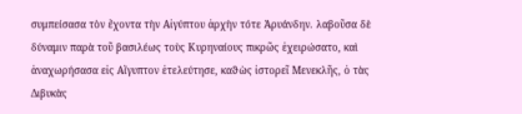συμπείσασα τὸν ἔχοντα τὴν Αἰγύπτου ἀρχὴν τότε Ἀρυάνδην. λαβοῦσα δὲ δύναμιν παρὰ τοῦ βασιλέως τοὺς Κυρηναίους πικρῶς ἐχειρώσατο, καὶ ἀναχωρήσασα εἰς Αἴγυπτον ἐτελεύτησε, καϑὼς ἰστορεῖ Μενεκλῆς, ὁ τὰς Διβυκὰς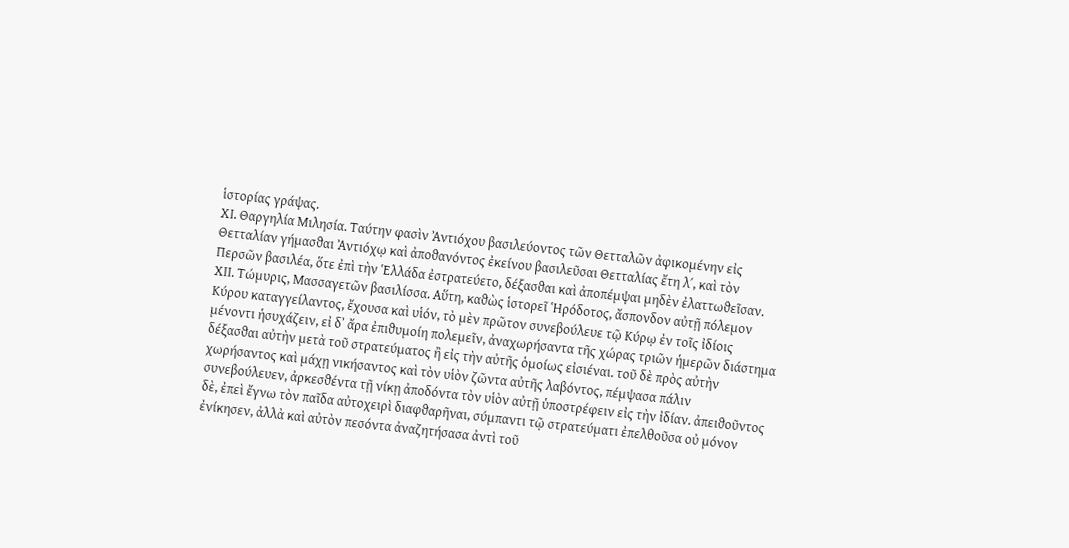ἱστορίας γράψας.
ΧΙ. Θαργηλία Μιλησία. Ταύτην φασὶν Ἀντιόχου βασιλεύοντος τῶν Θετταλῶν ἀφικομένην εἰς Θετταλίαν γήμασϑαι Ἀντιόχῳ καὶ ἀποϑανόντος ἐκείνου βασιλεῦσαι Θετταλίας ἔτη λ΄, καὶ τὸν Περσῶν βασιλέα, ὅτε ἐπὶ τὴν Ἑλλάδα ἐστρατεύετο, δέξασϑαι καὶ ἀποπέμψαι μηδὲν ἐλαττωϑεῖσαν.
ΧIΙ. Τώμυρις, Μασσαγετῶν βασιλίσσα. Αὕτη, καϑὼς ἱστορεῖ Ἡρόδοτος, ἄσπονδον αὐτῇ πόλεμον Κύρου καταγγείλαντος, ἔχουσα καὶ υἱόν, τὸ μὲν πρῶτον συνεβούλευε τῷ Κύρῳ ἐν τοῖς ἰδίοις μένοντι ἡσυχάζειν, εἰ δ᾽ ἄρα ἐπιϑυμοίη πολεμεῖν, ἀναχωρήσαντα τῆς χώρας τριῶν ἡμερῶν διάστημα δέξασϑαι αὐτὴν μετὰ τοῦ στρατεύματος ἢ εἰς τὴν αὐτῆς ὁμοίως εἰσιέναι. τοῦ δὲ πρὸς αὐτὴν χωρήσαντος καὶ μάχῃ νικήσαντος καὶ τὸν υἱὸν ζῶντα αὐτῆς λαβόντος, πέμψασα πάλιν συνεβούλευεν, ἀρκεσϑέντα τῇ νίκῃ ἀποδόντα τὸν υἱὸν αὐτῇ ὑποστρέφειν εἰς τὴν ἰδίαν. ἀπειϑοῦντος δὲ, ἐπεὶ ἔγνω τὸν παῖδα αὐτοχειρὶ διαφϑαρῆναι, σύμπαντι τῷ στρατεύματι ἐπελθοῦσα οὐ μόνον ἐνίκησεν, ἀλλὰ καὶ αὐτὸν πεσόντα ἀναζητήσασα ἀντὶ τοῦ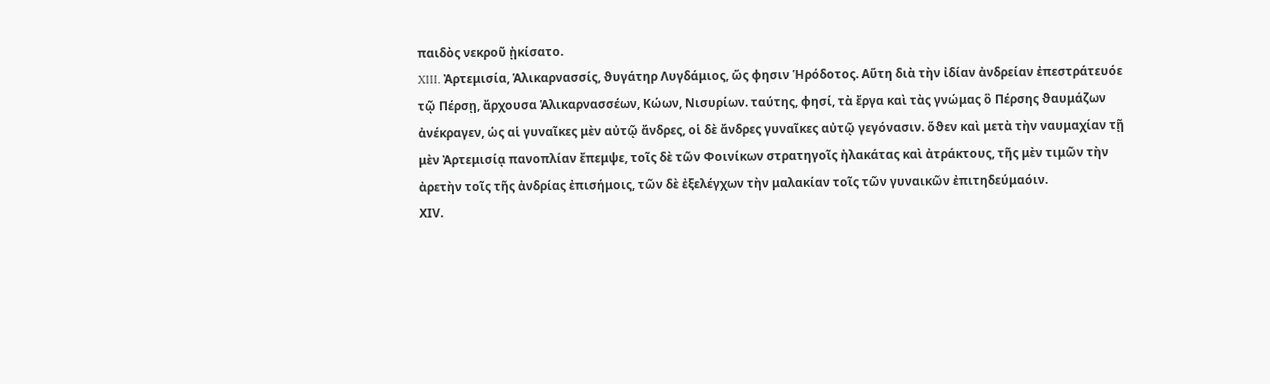παιδὸς νεκροῦ ᾐκίσατο.
XIII. Ἀρτεμισία, Ἁλικαρνασσίς, ϑυγάτηρ Λυγδάμιος, ὥς φησιν Ἡρόδοτος. Αὕτη διὰ τὴν ἰδίαν ἀνδρείαν ἐπεστράτευόε τῷ Πέρσῃ, ἄρχουσα Ἁλικαρνασσέων, Κώων, Νισυρίων. ταύτης, φησί, τὰ ἔργα καὶ τὰς γνώμας ὃ Πέρσης ϑαυμάζων ἀνέκραγεν, ὡς αἱ γυναῖκες μὲν αὐτῷ ἄνδρες, οἱ δὲ ἄνδρες γυναῖκες αὐτῷ γεγόνασιν. ὅϑεν καὶ μετὰ τὴν ναυμαχίαν τῇ μὲν Ἀρτεμισίᾳ πανοπλίαν ἔπεμψε, τοῖς δὲ τῶν Φοινίκων στρατηγοῖς ἠλακάτας καὶ ἀτράκτους, τῆς μὲν τιμῶν τὴν ἀρετὴν τοῖς τῆς ἀνδρίας ἐπισήμοις, τῶν δὲ ἐξελέγχων τὴν μαλακίαν τοῖς τῶν γυναικῶν ἐπιτηδεύμαόιν.
ΧΙV.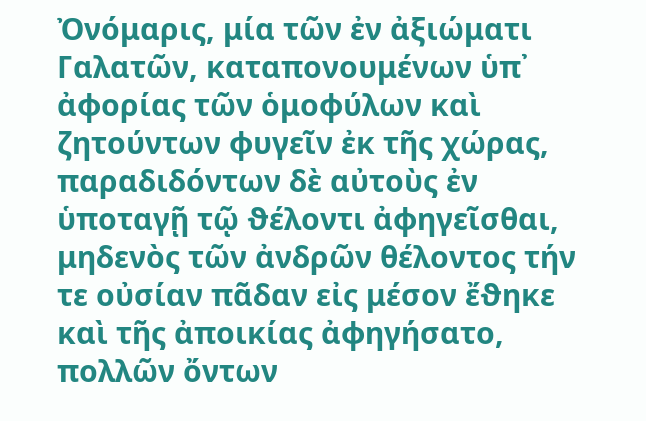Ὀνόμαρις, μία τῶν ἐν ἀξιώματι Γαλατῶν, καταπονουμένων ὑπ᾽ ἀφορίας τῶν ὁμοφύλων καὶ ζητούντων φυγεῖν ἐκ τῆς χώρας, παραδιδόντων δὲ αὐτοὺς ἐν ὑποταγῇ τῷ ϑέλοντι ἀφηγεῖσθαι, μηδενὸς τῶν ἀνδρῶν θέλοντος τήν τε οὐσίαν πᾶδαν εἰς μέσον ἔϑηκε καὶ τῆς ἀποικίας ἀφηγήσατο, πολλῶν ὄντων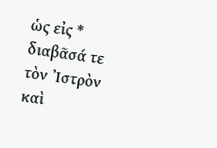ὡς εἰς * διαβᾶσά τε τὸν Ἰστρὸν καὶ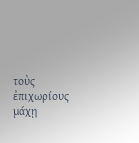τοὺς ἐπιχωρίους μάχῃ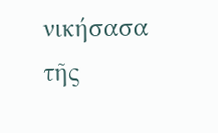νικήσασα τῆς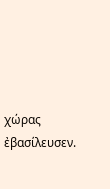χώρας ἐβασίλευσεν.